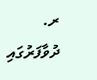ރ. ދުވާފަރުގައި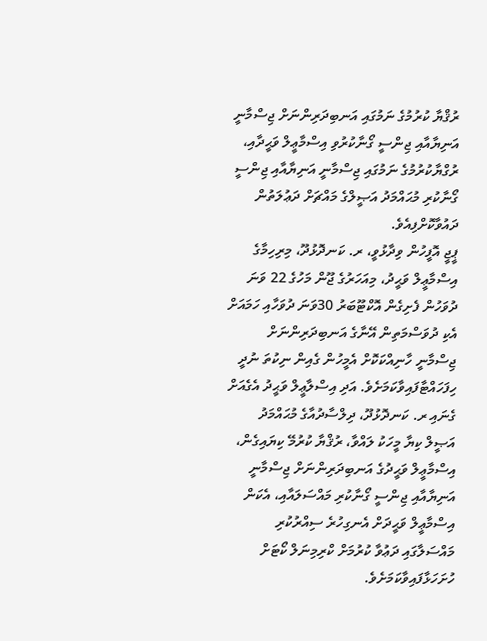ރުޤްޔާ ކުރުމުގެ ނަމުގައި އަނބިދަރިންނަށް ޖިސްމާނީ އަނިޔާއާއި ޖިންސީ ގޯނާކުރުވި އިސްމާޢީލް ވަޙީދާއި، ރުގްޔާކުރުމުގެ ނަމުގައި ޖިސްމާނީ އަނިޔާއާއި ޖިންސީ ގޯނާކުރި މުޙައްމަދު އަޞީލްގެ މައްޗަށް ދަޢުލަތުން ދައުވާކޮށްފިއެވެ.
ޕީޖީ އޮފީހުން ވިދާޅުވީ، ރ. ކަނދޮޅުދޫ، މިރިހިމާގެ އިސްމާޢީލް ވަޙީދު، މިއަހަރުގެ ޖޫން މަހުގެ 22 ވަނަ ދުވަހުން ފެށިގެން އޮކްޓޫބަރު 30ވަނަ ދުވަހާއި ހަމައަށް އެކި ދުވަސްމަތިން އޭނާގެ އަނބިދަރިންނަށް ޖިސްމާނީ ހާނިއްކަކޮށް އެމީހުން ގެއިން ނިކުތަ ނުދީ ހިފަހައްޓާފައިވާކަމަށެވެ. އަދި އިސްލާޢީލް ވަޙީދު އެގެއަށް ގެނައި ރ. ކަނދޮޅުދޫ، ދިލްސާދުއާގެ މުޙައްމަދު އަޞީލް ކިޔާ މީހަކު ލައްވާ، ރުޤްޔާ ކުރުމޭ ކިޔައިގެން، އިސްމާޢީލް ވަޙީދުގެ އަނބިދަރިންނަށް ޖިސްމާނީ އަނިޔާއާއި ޖިންސީ ގޯނާކުރި މައްސަލައާއި، އެކަން އިސްމާޢީލް ވަޙީދަށް އެނގިހުރެ ސިއްރުކުރި މައްސަލާގައި ދަޢުވާ ކުރުމަށް ކްރިމިނަލް ކޯޓަށް ހުށަހަޅާފައިވާކަމަށެވެ.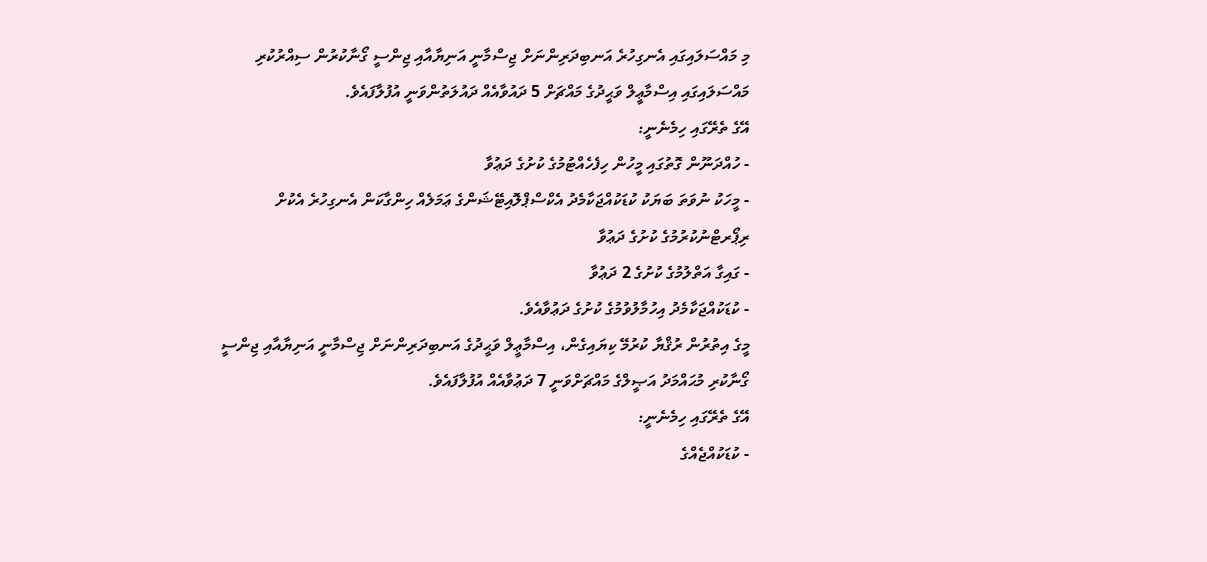މި މައްސަލައިގައި އެނގިހުރެ އަނބިދަރިންނަށް ޖިސްމާނީ އަނިޔާއާއި ޖިންސީ ގޯނާކުރުން ސިއްރުކުރި މައްސަލައިގައި އިސްމާޢީލް ވަޙީދުގެ މައްޗަށް 5 ދައުވާއެއް ދައުލަތުންވަނީ އުފުލާފައެވެ.
އޭގެ ތެރޭގައި ހިމެނެނީ:
- ހުއްދަނޫން ގޮތުގައި މީހުން ހިފެހެއްޓުމުގެ ކުށުގެ ދަޢުވާ
- މީހަކު ނުވަތަ ބަޔަކު ކުޑަކުއްޖަކާމެދު އެކްސްޕްލޮއިޓޭޝަންގެ ޢަމަލެއް ހިންގާކަން އެނގިހުރެ އެކުށް ރިޕޯރޓްނުކުރުމުގެ ކުށުގެ ދަޢުވާ
- ގައިގާ އަތްލުމުގެ ކުށުގެ 2 ދަޢުވާ
- ކުޑަކުއްޖަކާމެދު އިހުމާލުވުމުގެ ކުށުގެ ދަޢުވާއެވެ.
މީގެ އިތުރުން ރުޤްޔާ ކުރުމޭ ކިޔައިގެން، އިސްމާޢީލް ވަޙީދުގެ އަނބިދަރިންނަށް ޖިސްމާނީ އަނިޔާއާއި ޖިންސީ ގޯނާކުރި މުޙައްމަދު އަޞީލްގެ މައްޗަށްވަނީ 7 ދަޢުވާއެއް އުފުލާފައެވެ.
އޭގެ ތެރޭގައި ހިމެނެނީ:
- ކުޑަކުއްޖެއްގެ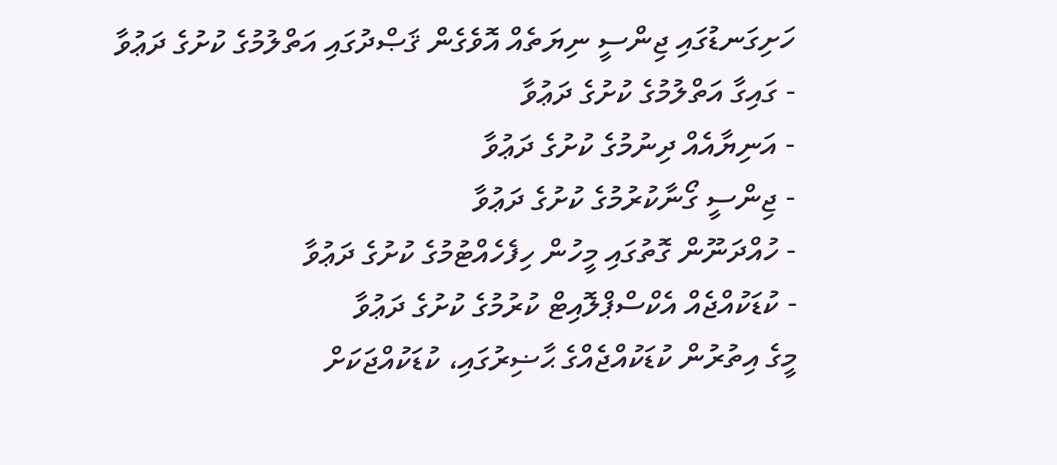ހަށިގަނޑުގައި ޖިންސީ ނިޔަތެއް އޮވެގެން ޤަޞްދުގައި އަތްލުމުގެ ކުށުގެ ދަޢުވާ
- ގައިގާ އަތްލުމުގެ ކުށުގެ ދަޢުވާ
- އަނިޔާއެއް ދިނުމުގެ ކުށުގެ ދަޢުވާ
- ޖިންސީ ގޯނާކުރުމުގެ ކުށުގެ ދަޢުވާ
- ހުއްދަނޫން ގޮތުގައި މީހުން ހިފެހެއްޓުމުގެ ކުށުގެ ދަޢުވާ
- ކުޑަކުއްޖެއް އެކްސްޕްލޮއިޓް ކުރުމުގެ ކުށުގެ ދަޢުވާ
މީގެ އިތުރުން ކުޑަކުއްޖެއްގެ ޙާޟިރުގައި، ކުޑަކުއްޖަކަށް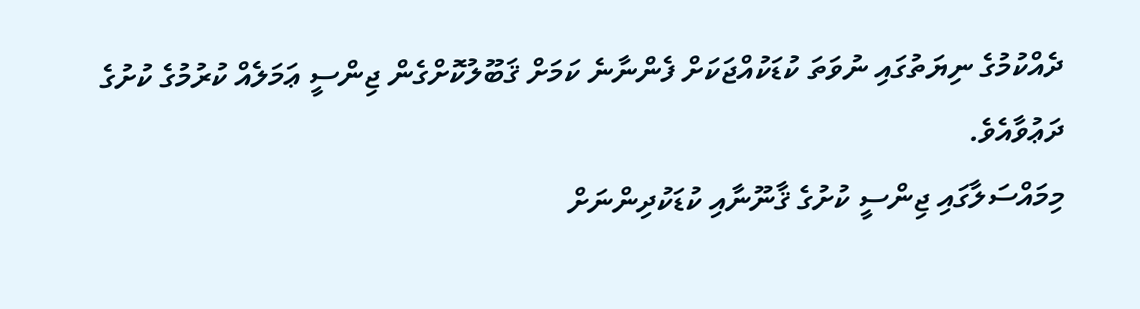ދެއްކުމުގެ ނިޔަތުގައި ނުވަތަ ކުޑަކުއްޖަކަށް ފެންނާނެ ކަމަށް ޤަބޫލުކޮށްގެން ޖިންސީ ޢަމަލެއް ކުރުމުގެ ކުށުގެ ދަޢުވާއެވެ.
މިމައްސަލާގައި ޖިންސީ ކުށުގެ ޤާނޫނާއި ކުޑަކުދިންނަށް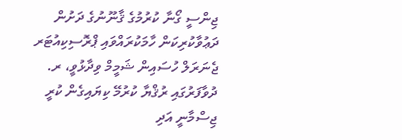ޖިންސީ ގޯނާ ކުރުމުގެ ޤާނޫނުގެ ދަށުން ދަޢުވާކުރިކަން ހާމަކުރައްވައި ޕްރޮސިކިއުޓަރ ޖެނަރަލް ހުސައިން ޝަމީމް ވިދާޅުވީ، ރ. ދުވާފަރުގައި ރުޤްޔާ ކުރުމޭ ކިޔައިގެން ކުރީ ޖިސްމާނީ އަދި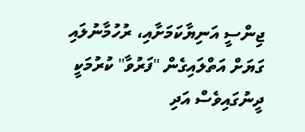ޖިންސީ އަނިޔާކަމަށާއި، ރުހުމާނުލައި ގަޔަށް އަތްލައިގެން "ފަރުވާ" ކުރުމަކީ ދީނުގައިވެސް އަދި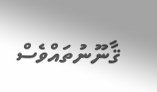ޤާނޫނުތައްވެސް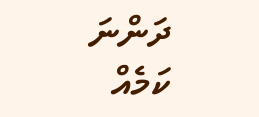ދަންނަ ކަމެއް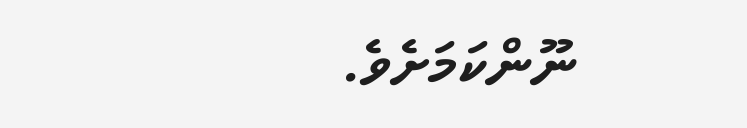ނޫންކަމަށެވެ.